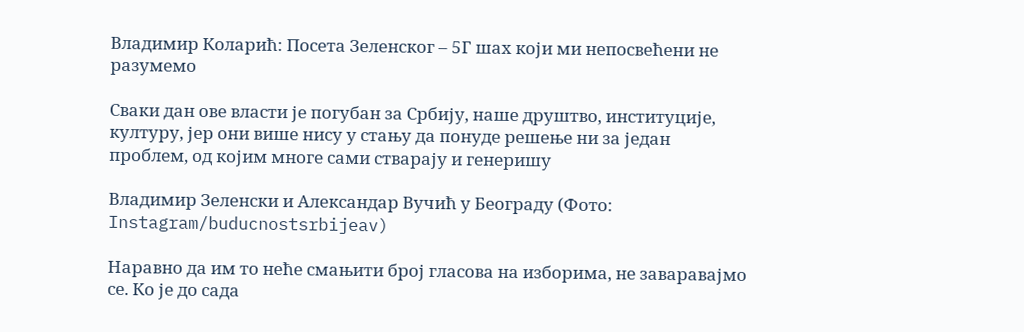Владимир Коларић: Посета Зеленског – 5Г шах који ми непосвећени не разумемо

Сваки дан ове власти је погубан за Србију, наше друштво, институције, културу, јер они више нису у стању да понуде решење ни за један проблем, од којим многе сами стварају и генеришу

Владимир Зеленски и Александар Вучић у Београду (Фото: Instagram/buducnostsrbijeav)

Наравно да им то неће смањити број гласова на изборима, не заваравајмо се. Ко је до сада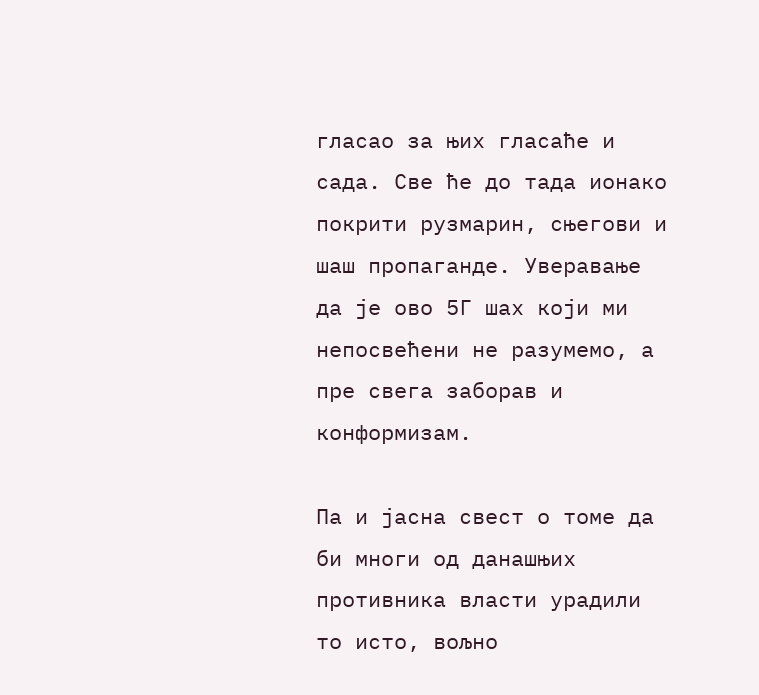гласао за њих гласаће и сада. Све ће до тада ионако покрити рузмарин, сњегови и шаш пропаганде. Уверавање да је ово 5Г шах који ми непосвећени не разумемо, а пре свега заборав и конформизам.

Па и јасна свест о томе да би многи од данашњих противника власти урадили то исто, вољно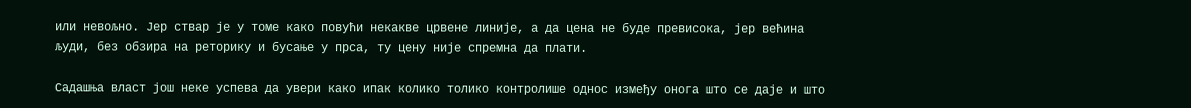или невољно. Јер ствар је у томе како повући некакве црвене линије, а да цена не буде превисока, јер већина људи, без обзира на реторику и бусање у прса, ту цену није спремна да плати.

Садашња власт још неке успева да увери како ипак колико толико контролише однос између онога што се даје и што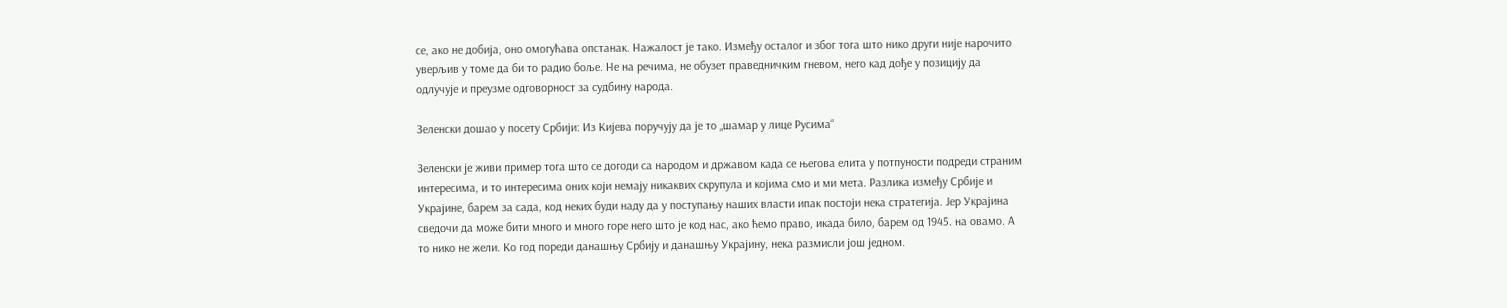се, ако не добија, оно омогућава опстанак. Нажалост је тако. Између осталог и због тога што нико други није нарочито уверљив у томе да би то радио боље. Не на речима, не обузет праведничким гневом, него кад дође у позицију да одлучује и преузме одговорност за судбину народа.

Зеленски дошао у посету Србији: Из Кијева поручују да је то „шамар у лице Русима“

Зеленски је живи пример тога што се догоди са народом и државом када се његова елита у потпуности подреди страним интересима, и то интересима оних који немају никаквих скрупула и којима смо и ми мета. Разлика између Србије и Украјине, барем за сада, код неких буди наду да у поступању наших власти ипак постоји нека стратегија. Јер Украјина сведочи да може бити много и много горе него што је код нас, ако ћемо право, икада било, барем од 1945. на овамо. А то нико не жели. Ко год пореди данашњу Србију и данашњу Украјину, нека размисли још једном.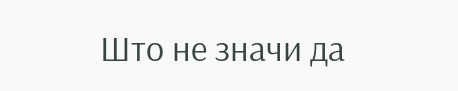Што не значи да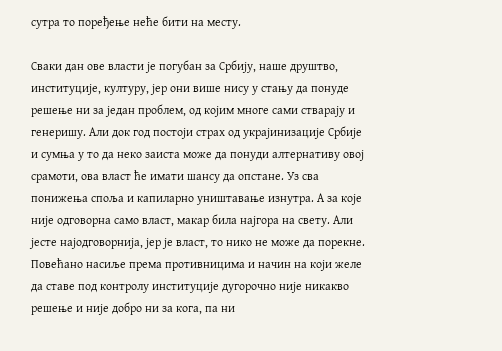сутра то поређење неће бити на месту.

Сваки дан ове власти је погубан за Србију, наше друштво, институције, културу, јер они више нису у стању да понуде решење ни за један проблем, од којим многе сами стварају и генеришу. Али док год постоји страх од украјинизације Србије и сумња у то да неко заиста може да понуди алтернативу овој срамоти, ова власт ће имати шансу да опстане. Уз сва понижења споља и капиларно уништавање изнутра. А за које није одговорна само власт, макар била најгора на свету. Али јесте најодговорнија, јер је власт, то нико не може да порекне. Повећано насиље према противницима и начин на који желе да ставе под контролу институције дугорочно није никакво решење и није добро ни за кога, па ни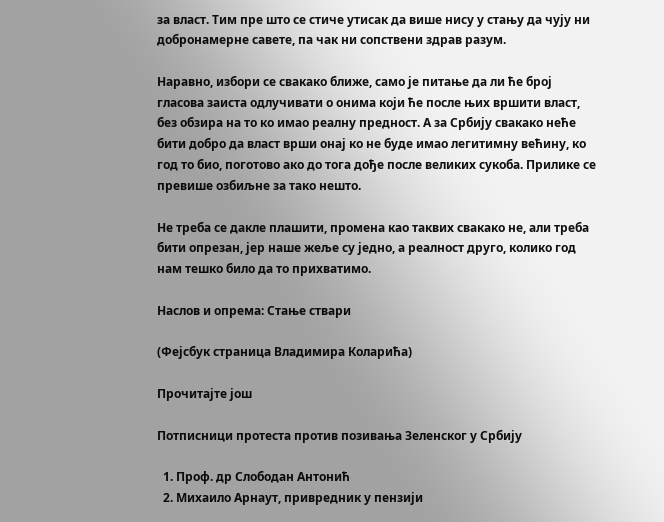за власт. Тим пре што се стиче утисак да више нису у стању да чују ни добронамерне савете, па чак ни сопствени здрав разум.

Наравно, избори се свакако ближе, само је питање да ли ће број гласова заиста одлучивати о онима који ће после њих вршити власт, без обзира на то ко имао реалну предност. А за Србију свакако неће бити добро да власт врши онај ко не буде имао легитимну већину, ко год то био, поготово ако до тога дође после великих сукоба. Прилике се превише озбиљне за тако нешто.

Не треба се дакле плашити, промена као таквих свакако не, али треба бити опрезан, јер наше жеље су једно, а реалност друго, колико год нам тешко било да то прихватимо.

Наслов и опрема: Стање ствари

(Фејсбук страница Владимира Коларића)

Прочитајте још

Потписници протеста против позивања Зеленског у Србију

  1. Проф. др Слободан Антонић
  2. Михаило Арнаут, привредник у пензији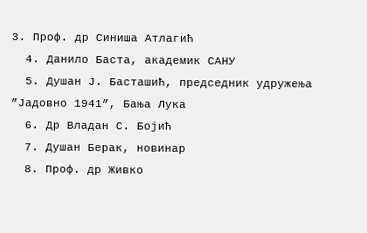3. Проф. др Синиша Атлагић
  4. Данило Баста, академик САНУ
  5. Душан Ј. Басташић, председник удружења ”Јадовно 1941”, Бања Лука
  6. Др Владан С. Бојић
  7. Душан Берак, новинар
  8. Проф. др Живко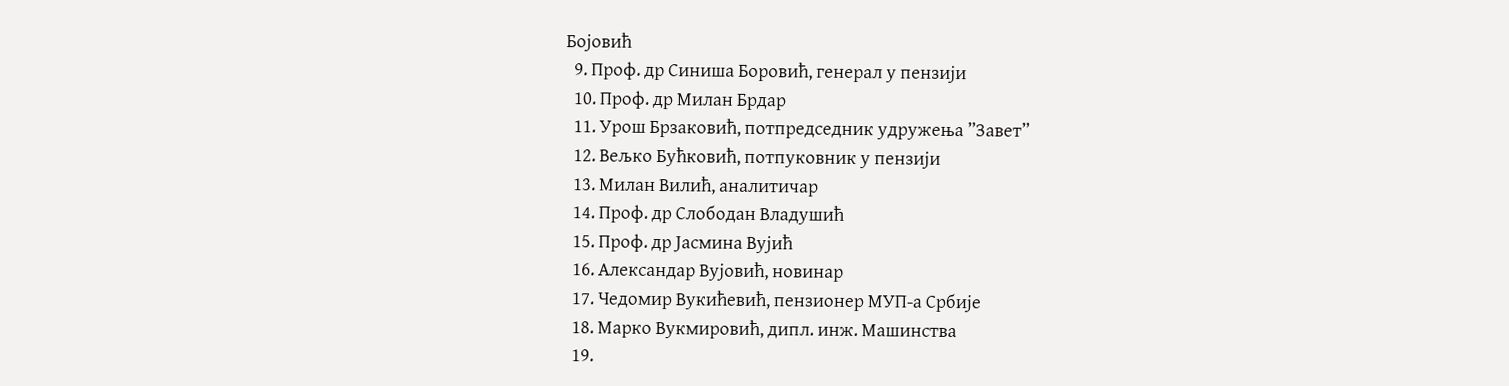Бојовић
  9. Проф. др Синиша Боровић, генерал у пензији
  10. Проф. др Милан Брдар
  11. Урош Брзаковић, потпредседник удружења ”Завет”
  12. Вељко Бућковић, потпуковник у пензији
  13. Милан Вилић, аналитичар
  14. Проф. др Слободан Владушић
  15. Проф. др Јасмина Вујић
  16. Александар Вујовић, новинар
  17. Чедомир Вукићевић, пензионер МУП-а Србије
  18. Марко Вукмировић, дипл. инж. Машинства
  19.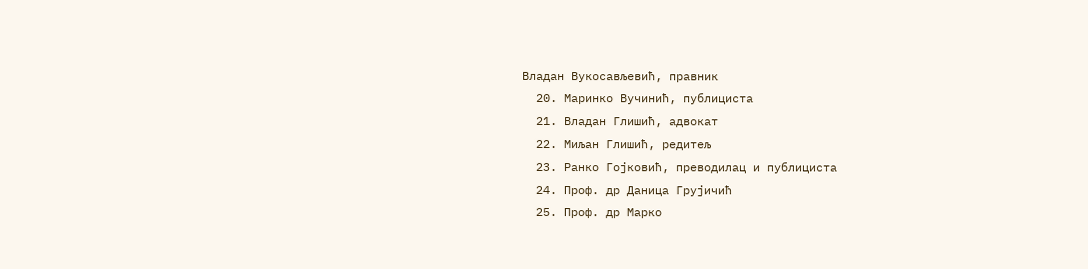Владан Вукосављевић, правник
  20. Маринко Вучинић, публициста
  21. Владан Глишић, адвокат
  22. Миљан Глишић, редитељ
  23. Ранко Гојковић, преводилац и публициста
  24. Проф. др Даница Грујичић
  25. Проф. др Марко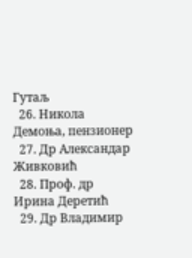Гутаљ
  26. Никола Демоња, пензионер
  27. Др Александар Живковић
  28. Проф. др Ирина Деретић
  29. Др Владимир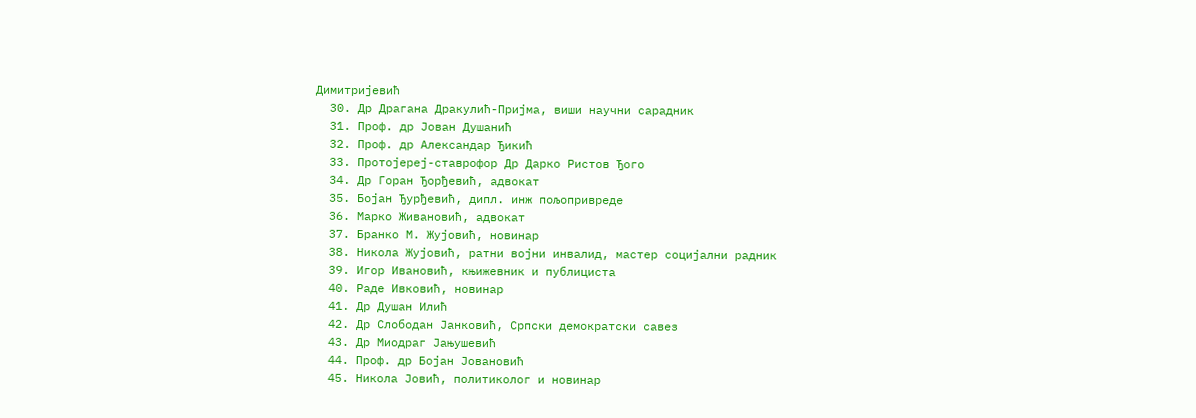Димитријевић
  30. Др Драгана Дракулић-Пријма, виши научни сарадник
  31. Проф. др Јован Душанић
  32. Проф. др Александар Ђикић
  33. Протојереј-ставрофор Др Дарко Ристов Ђого
  34. Др Горан Ђорђевић, адвокат
  35. Бојан Ђурђевић, дипл. инж пољопривреде
  36. Марко Живановић, адвокат
  37. Бранко М. Жујовић, новинар
  38. Никола Жујовић, ратни војни инвалид, мастер социјални радник
  39. Игор Ивановић, књижевник и публициста
  40. Раде Ивковић, новинар
  41. Др Душан Илић
  42. Др Слободан Јанковић, Српски демократски савез
  43. Др Миодраг Јањушевић
  44. Проф. др Бојан Јовановић
  45. Никола Јовић, политиколог и новинар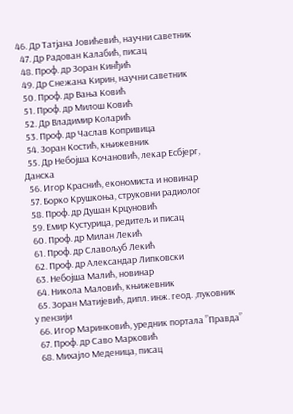46. Др Татјана Јовићевић, научни саветник
  47. Др Радован Калабић, писац
  48. Проф. др Зоран Кинђић
  49. Др Снежана Кирин, научни саветник
  50. Проф. др Вања Ковић
  51. Проф. др Милош Ковић
  52. Др Владимир Коларић
  53. Проф. др Часлав Копривица
  54. Зоран Костић, књижевник
  55. Др Небојша Кочановић, лекар Есбјерг, Данска
  56. Игор Краснић, економиста и новинар
  57. Борко Крушкоња, струковни радиолог
  58. Проф. др Душан Крцуновић
  59. Емир Кустурица, редитељ и писац
  60. Проф. др Милан Лекић
  61. Проф. др Славољуб Лекић
  62. Проф. др Александар Липковски
  63. Небојша Малић, новинар
  64. Никола Маловић, књижевник
  65. Зоран Матијевић, дипл. инж. геод. ,пуковник у пензији
  66. Игор Маринковић, уредник портала ”Правда”
  67. Проф. др Саво Марковић
  68. Михајло Меденица, писац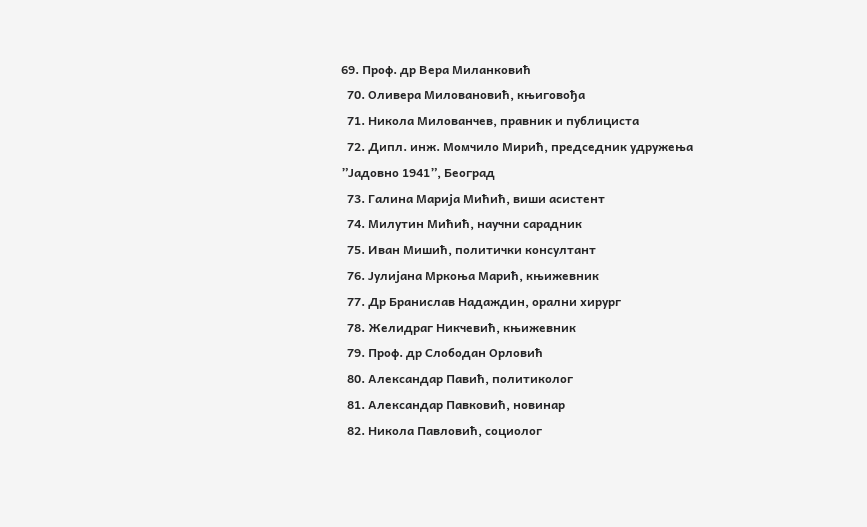69. Проф. др Вера Миланковић
  70. Оливера Миловановић, књиговођа
  71. Никола Милованчев, правник и публициста
  72. Дипл. инж. Момчило Мирић, председник удружења ”Јадовно 1941”, Београд
  73. Галина Марија Мићић, виши асистент
  74. Милутин Мићић, научни сарадник
  75. Иван Мишић, политички консултант
  76. Јулијана Мркоња Марић, књижевник
  77. Др Бранислав Надаждин, орални хирург
  78. Желидраг Никчевић, књижевник
  79. Проф. др Слободан Орловић
  80. Александар Павић, политиколог
  81. Александар Павковић, новинар
  82. Никола Павловић, социолог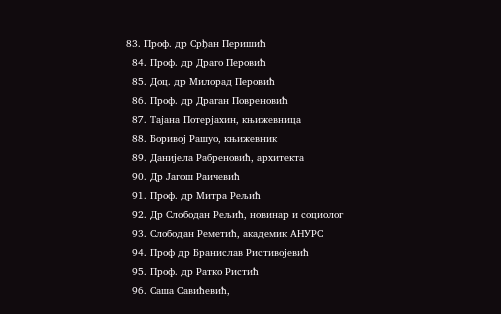83. Проф. др Срђан Перишић
  84. Проф. др Драго Перовић
  85. Доц. др Милорад Перовић
  86. Проф. др Драган Повреновић
  87. Тајана Потерјахин, књижевница
  88. Боривој Рашуо, књижевник
  89. Данијела Рабреновић, архитекта
  90. Др Јагош Раичевић
  91. Проф. др Митра Рељић
  92. Др Слободан Рељић, новинар и социолог
  93. Слободан Реметић, академик АНУРС
  94. Проф др Бранислав Ристивојевић
  95. Проф. др Ратко Ристић
  96. Саша Савићевић,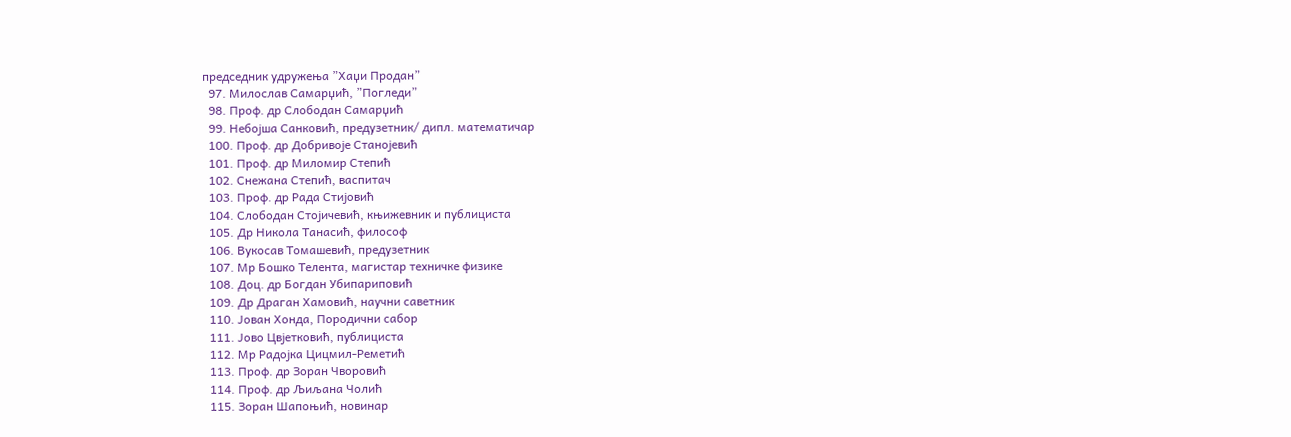председник удружења ”Хаџи Продан”
  97. Милослав Самарџић, ”Погледи”
  98. Проф. др Слободан Самарџић
  99. Небојша Санковић, предузетник/ дипл. математичар
  100. Проф. др Добривоје Станојевић
  101. Проф. др Миломир Степић
  102. Снежана Степић, васпитач
  103. Проф. др Рада Стијовић
  104. Слободан Стојичевић, књижевник и публициста
  105. Др Никола Танасић, философ
  106. Вукосав Томашевић, предузетник
  107. Мр Бошко Телента, магистар техничке физике
  108. Доц. др Богдан Убипариповић
  109. Др Драган Хамовић, научни саветник
  110. Јован Хонда, Породични сабор
  111. Јово Цвјетковић, публициста
  112. Мр Радојка Цицмил-Реметић
  113. Проф. др Зоран Чворовић
  114. Проф. др Љиљана Чолић
  115. Зоран Шапоњић, новинар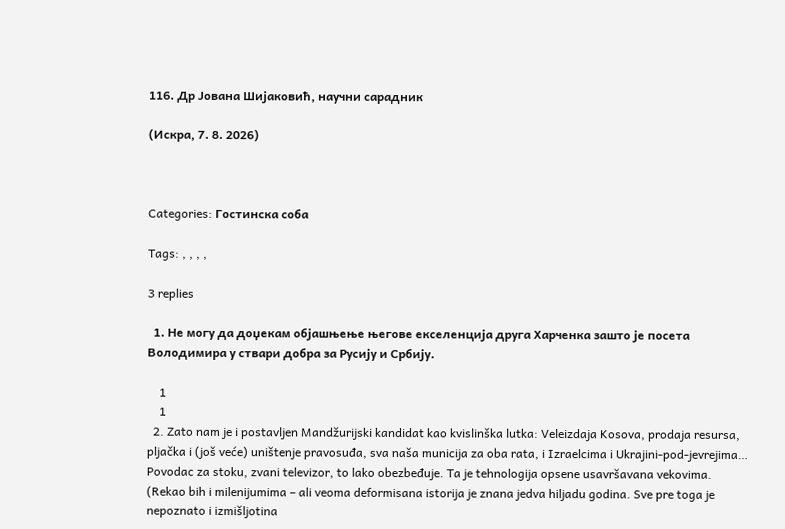116. Др Јована Шијаковић, научни сарадник

(Искра, 7. 8. 2026)



Categories: Гостинска соба

Tags: , , , ,

3 replies

  1. Не могу да доџекам објашњење његове екселенција друга Харченка зашто је посета Володимира у ствари добра за Русију и Србију.

    1
    1
  2. Zato nam je i postavljen Mandžurijski kandidat kao kvislinška lutka: Veleizdaja Kosova, prodaja resursa, pljačka i (još veće) uništenje pravosuđa, sva naša municija za oba rata, i Izraelcima i Ukrajini-pod-jevrejima… Povodac za stoku, zvani televizor, to lako obezbeđuje. Ta je tehnologija opsene usavršavana vekovima. (Rekao bih i milenijumima – ali veoma deformisana istorija je znana jedva hiljadu godina. Sve pre toga je nepoznato i izmišljotina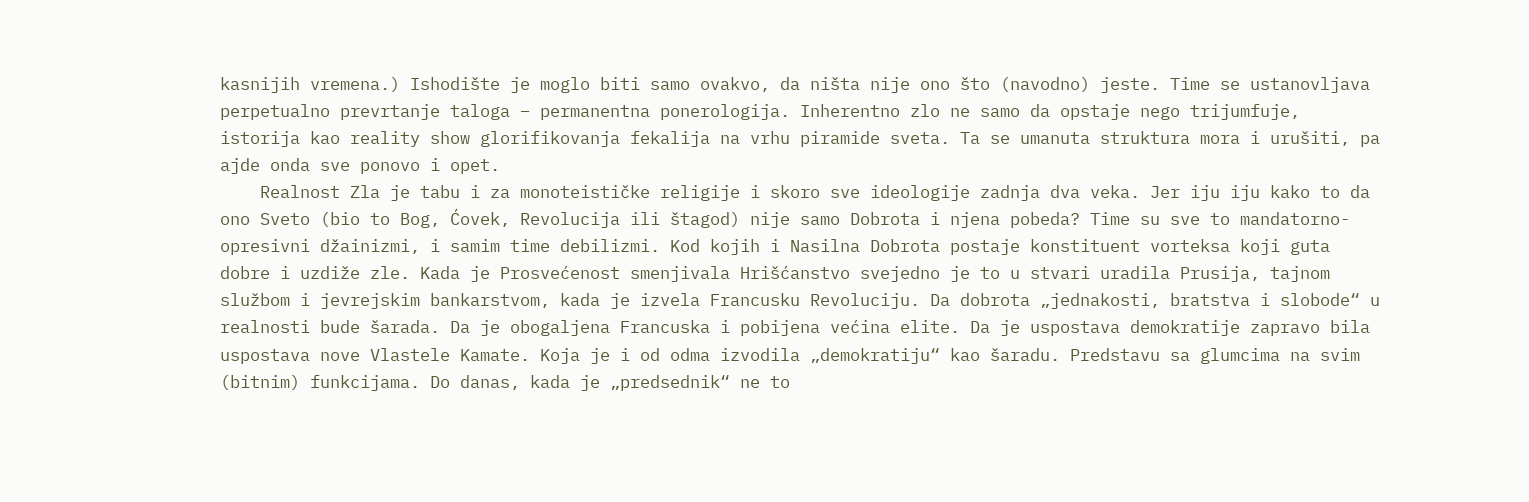kasnijih vremena.) Ishodište je moglo biti samo ovakvo, da ništa nije ono što (navodno) jeste. Time se ustanovljava perpetualno prevrtanje taloga – permanentna ponerologija. Inherentno zlo ne samo da opstaje nego trijumfuje, istorija kao reality show glorifikovanja fekalija na vrhu piramide sveta. Ta se umanuta struktura mora i urušiti, pa ajde onda sve ponovo i opet.
    Realnost Zla je tabu i za monoteističke religije i skoro sve ideologije zadnja dva veka. Jer iju iju kako to da ono Sveto (bio to Bog, Ćovek, Revolucija ili štagod) nije samo Dobrota i njena pobeda? Time su sve to mandatorno-opresivni džainizmi, i samim time debilizmi. Kod kojih i Nasilna Dobrota postaje konstituent vorteksa koji guta dobre i uzdiže zle. Kada je Prosvećenost smenjivala Hrišćanstvo svejedno je to u stvari uradila Prusija, tajnom službom i jevrejskim bankarstvom, kada je izvela Francusku Revoluciju. Da dobrota „jednakosti, bratstva i slobode“ u realnosti bude šarada. Da je obogaljena Francuska i pobijena većina elite. Da je uspostava demokratije zapravo bila uspostava nove Vlastele Kamate. Koja je i od odma izvodila „demokratiju“ kao šaradu. Predstavu sa glumcima na svim (bitnim) funkcijama. Do danas, kada je „predsednik“ ne to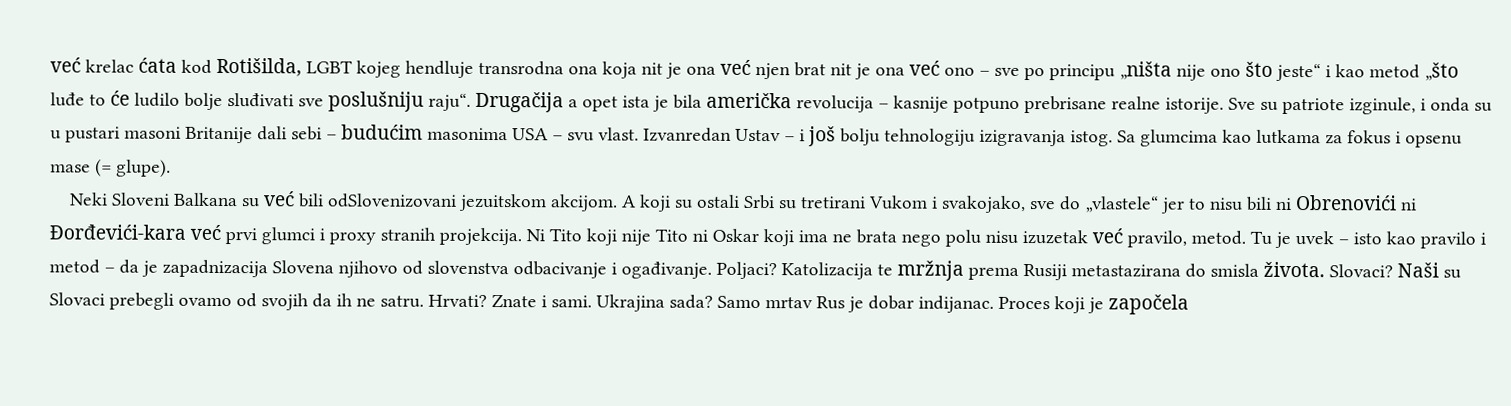već krelac ćata kod Rotišilda, LGBT kojeg hendluje transrodna ona koja nit je ona već njen brat nit je ona već ono – sve po principu „ništa nije ono što jeste“ i kao metod „što luđe to će ludilo bolje sluđivati sve poslušniju raju“. Drugačija a opet ista je bila američka revolucija – kasnije potpuno prebrisane realne istorije. Sve su patriote izginule, i onda su u pustari masoni Britanije dali sebi – budućim masonima USA – svu vlast. Izvanredan Ustav – i još bolju tehnologiju izigravanja istog. Sa glumcima kao lutkama za fokus i opsenu mase (= glupe).
    Neki Sloveni Balkana su već bili odSlovenizovani jezuitskom akcijom. A koji su ostali Srbi su tretirani Vukom i svakojako, sve do „vlastele“ jer to nisu bili ni Obrenovići ni Đorđevići-kara već prvi glumci i proxy stranih projekcija. Ni Tito koji nije Tito ni Oskar koji ima ne brata nego polu nisu izuzetak već pravilo, metod. Tu je uvek – isto kao pravilo i metod – da je zapadnizacija Slovena njihovo od slovenstva odbacivanje i ogađivanje. Poljaci? Katolizacija te mržnja prema Rusiji metastazirana do smisla života. Slovaci? Naši su Slovaci prebegli ovamo od svojih da ih ne satru. Hrvati? Znate i sami. Ukrajina sada? Samo mrtav Rus je dobar indijanac. Proces koji je započela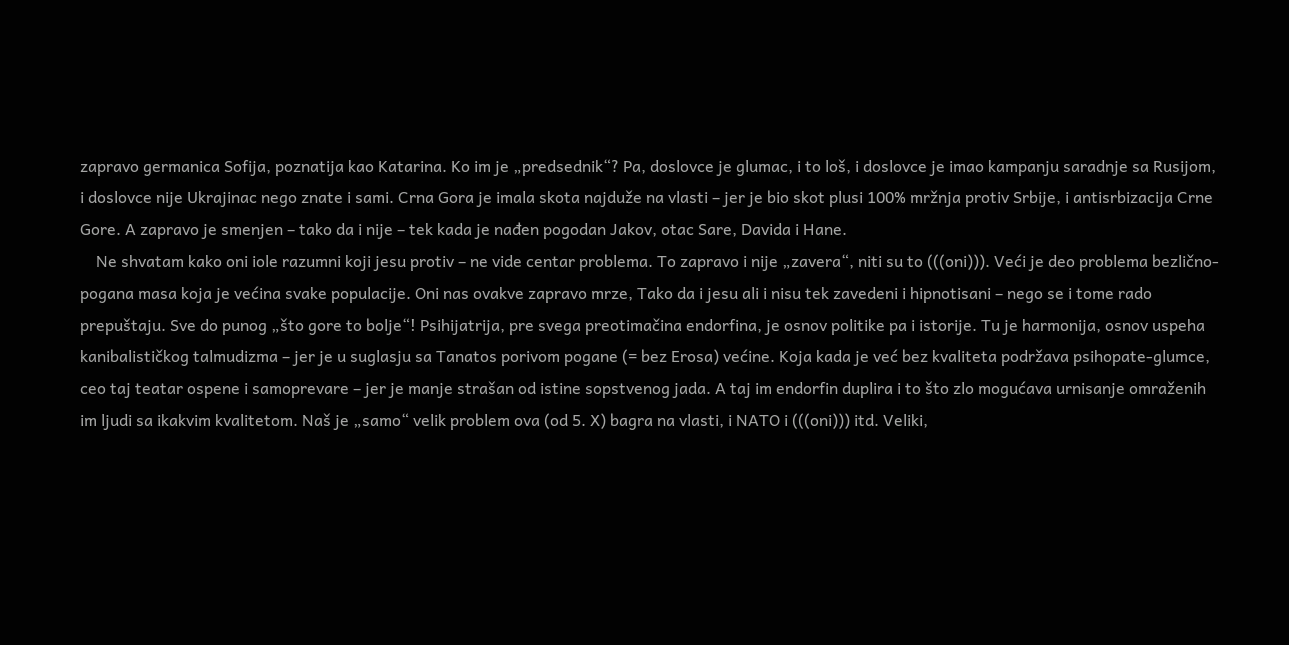zapravo germanica Sofija, poznatija kao Katarina. Ko im je „predsednik“? Pa, doslovce je glumac, i to loš, i doslovce je imao kampanju saradnje sa Rusijom, i doslovce nije Ukrajinac nego znate i sami. Crna Gora je imala skota najduže na vlasti – jer je bio skot plusi 100% mržnja protiv Srbije, i antisrbizacija Crne Gore. A zapravo je smenjen – tako da i nije – tek kada je nađen pogodan Jakov, otac Sare, Davida i Hane.
    Ne shvatam kako oni iole razumni koji jesu protiv – ne vide centar problema. To zapravo i nije „zavera“, niti su to (((oni))). Veći je deo problema bezlično-pogana masa koja je većina svake populacije. Oni nas ovakve zapravo mrze, Tako da i jesu ali i nisu tek zavedeni i hipnotisani – nego se i tome rado prepuštaju. Sve do punog „što gore to bolje“! Psihijatrija, pre svega preotimačina endorfina, je osnov politike pa i istorije. Tu je harmonija, osnov uspeha kanibalističkog talmudizma – jer je u suglasju sa Tanatos porivom pogane (= bez Erosa) većine. Koja kada je već bez kvaliteta podržava psihopate-glumce, ceo taj teatar ospene i samoprevare – jer je manje strašan od istine sopstvenog jada. A taj im endorfin duplira i to što zlo mogućava urnisanje omraženih im ljudi sa ikakvim kvalitetom. Naš je „samo“ velik problem ova (od 5. X) bagra na vlasti, i NATO i (((oni))) itd. Veliki,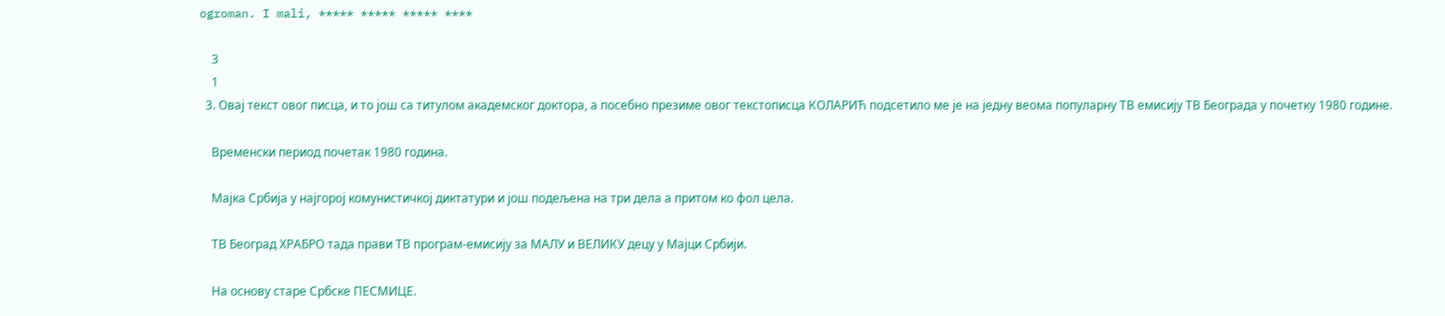ogroman. I mali, ***** ***** ***** ****

    3
    1
  3. Овај текст овог писца, и то још са титулом академског доктора, а посебно презиме овог текстописца КОЛАРИЋ подсетило ме је на једну веома популарну ТВ емисију ТВ Београда у почетку 1980 године.

    Временски период почетак 1980 година.

    Мајка Србија у најгорој комунистичкој диктатури и још подељена на три дела а притом ко фол цела.

    ТВ Београд ХРАБРО тада прави ТВ програм-емисију за МАЛУ и ВЕЛИКУ децу у Мајци Србији.

    На основу старе Србске ПЕСМИЦЕ.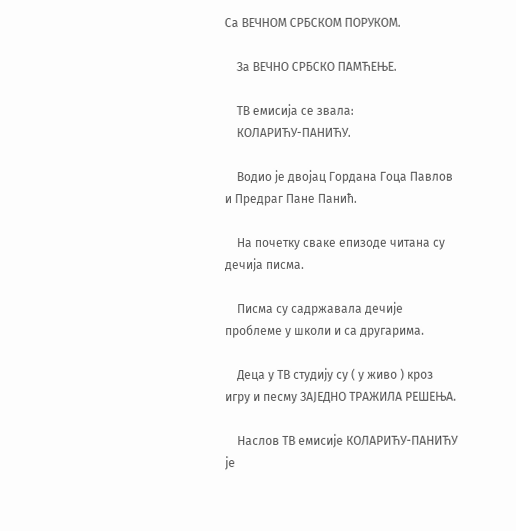Са ВЕЧНОМ СРБСКОМ ПОРУКОМ.

    За ВЕЧНО СРБСКО ПАМЋЕЊЕ.

    ТВ емисија се звала:
    КОЛАРИЋУ-ПАНИЋУ.

    Водио је двојац Гордана Гоца Павлов и Предраг Пане Панић.

    На почетку сваке епизоде читана су дечија писма.

    Писма су садржавала дечије проблеме у школи и са другарима.

    Деца у ТВ студију су ( у живо ) кроз игру и песму ЗАЈЕДНО ТРАЖИЛА РЕШЕЊА.

    Наслов ТВ емисије КОЛАРИЋУ-ПАНИЋУ је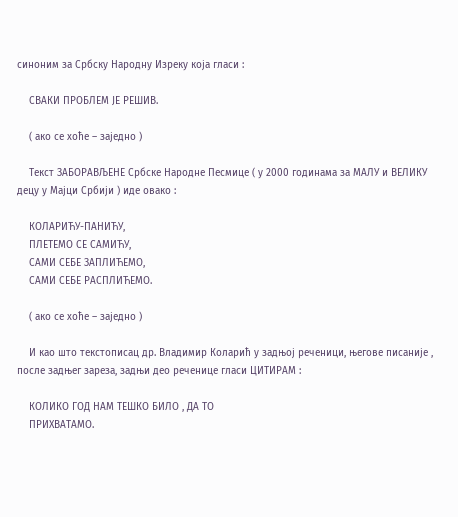синоним за Србску Народну Изреку која гласи :

    СВАКИ ПРОБЛЕМ ЈЕ РЕШИВ.

    ( ако се хоће – заједно )

    Текст ЗАБОРАВЉЕНЕ Србске Народне Песмице ( у 2000 годинама за МАЛУ и ВЕЛИКУ децу у Мајци Србији ) иде овако :

    КОЛАРИЋУ-ПАНИЋУ,
    ПЛЕТЕМО СЕ САМИЋУ,
    САМИ СЕБЕ ЗАПЛИЋЕМО,
    САМИ СЕБЕ РАСПЛИЋЕМО.

    ( ако се хоће – заједно )

    И као што текстописац др. Владимир Коларић у задњој реченици, његове писаније , после задњег зареза, задњи део реченице гласи ЦИТИРАМ :

    КОЛИКО ГОД НАМ ТЕШКО БИЛО , ДА ТО
    ПРИХВАТАМО.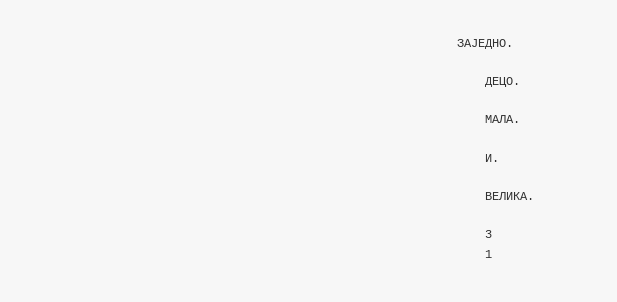ЗАЈЕДНО.

    ДЕЦО.

    МАЛА.

    И.

    ВЕЛИКА.

    3
    1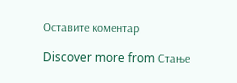Оставите коментар

Discover more from Стање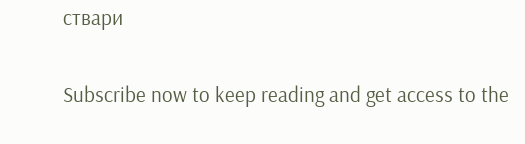ствари

Subscribe now to keep reading and get access to the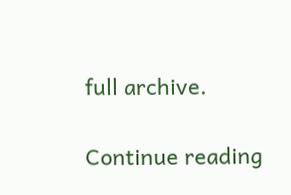full archive.

Continue reading